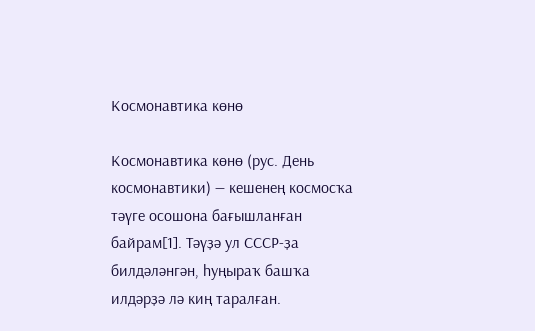Космонавтика көнө

Космонавтика көнө (рус. День космонавтики) — кешенең космосҡа тәүге осошона бағышланған байрам[1]. Тәүҙә ул СССР-ҙа билдәләнгән, һуңыраҡ башҡа илдәрҙә лә киң таралған.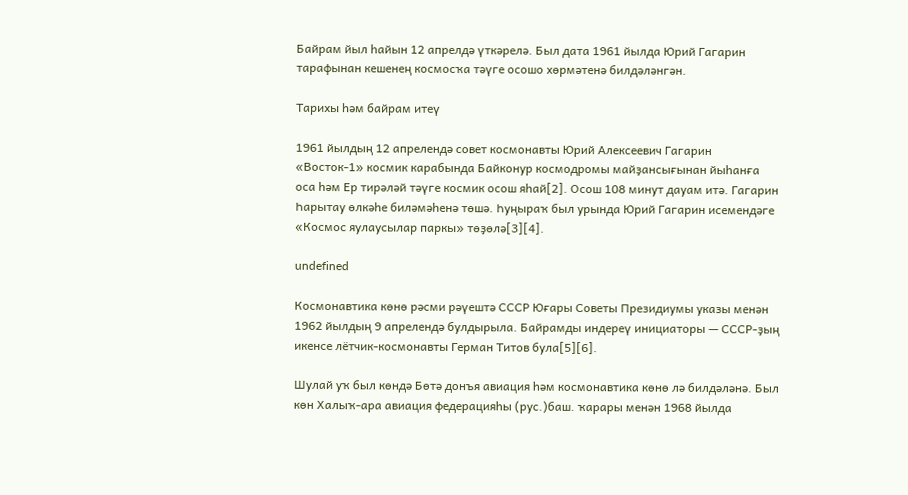Байрам йыл һайын 12 апрелдә үткәрелә. Был дата 1961 йылда Юрий Гагарин тарафынан кешенең космосҡа тәүге осошо хөрмәтенә билдәләнгән.

Тарихы һәм байрам итеү

1961 йылдың 12 апрелендә совет космонавты Юрий Алексеевич Гагарин «Восток-1» космик карабында Байконур космодромы майҙансығынан йыһанға оса һәм Ер тирәләй тәүге космик осош яһай[2]. Осош 108 минут дауам итә. Гагарин Һарытау өлкәһе биләмәһенә төшә. Һуңыраҡ был урында Юрий Гагарин исемендәге «Космос яулаусылар паркы» төҙөлә[3][4].

undefined

Космонавтика көнө рәсми рәүештә СССР Юғары Советы Президиумы указы менән 1962 йылдың 9 апрелендә булдырыла. Байрамды индереү инициаторы — СССР-ҙың икенсе лётчик-космонавты Герман Титов була[5][6].

Шулай уҡ был көндә Бөтә донъя авиация һәм космонавтика көнө лә билдәләнә. Был көн Халыҡ-ара авиация федерацияһы (рус.)баш. ҡарары менән 1968 йылда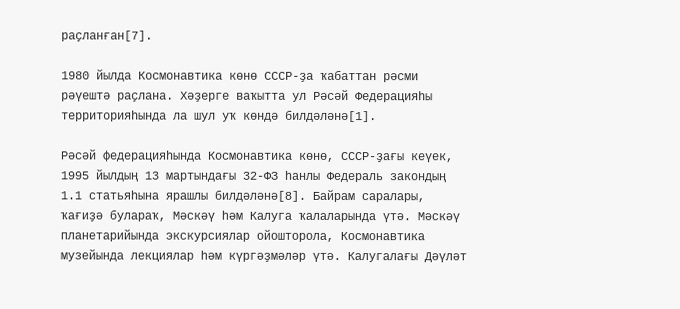раҫланған[7].

1980 йылда Космонавтика көнө СССР-ҙа ҡабаттан рәсми рәүештә раҫлана. Хәҙерге ваҡытта ул Рәсәй Федерацияһы территорияһында ла шул уҡ көндә билдәләнә[1].

Рәсәй федерацияһында Космонавтика көнө, СССР-ҙағы кеүек, 1995 йылдың 13 мартындағы 32-ФЗ һанлы Федераль закондың 1.1 статьяһына ярашлы билдәләнә[8]. Байрам саралары, ҡағиҙә булараҡ, Мәскәү һәм Калуга ҡалаларында үтә. Мәскәү планетарийында экскурсиялар ойошторола, Космонавтика музейында лекциялар һәм күргәҙмәләр үтә. Калугалағы Дәүләт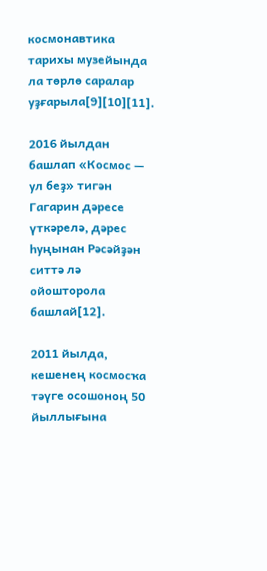космонавтика тарихы музейында ла төрлө саралар уҙғарыла[9][10][11].

2016 йылдан башлап «Космос — ул беҙ» тигән Гагарин дәресе үткәрелә, дәрес һуңынан Рәсәйҙән ситтә лә ойошторола башлай[12].

2011 йылда, кешенең космосҡа тәүге осошоноң 50 йыллығына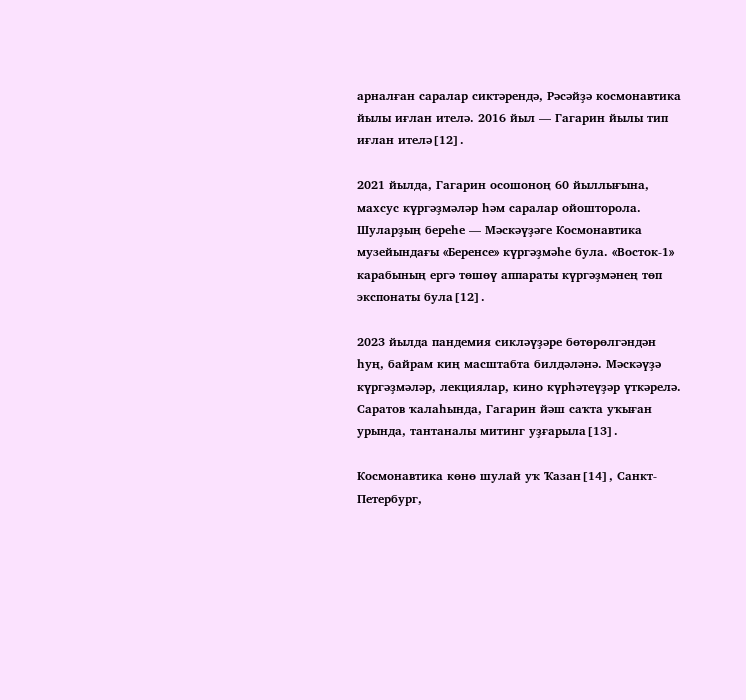арналған саралар сиктәрендә, Рәсәйҙә космонавтика йылы иғлан ителә. 2016 йыл — Гагарин йылы тип иғлан ителә[12].

2021 йылда, Гагарин осошоноң 60 йыллығына, махсус күргәҙмәләр һәм саралар ойошторола. Шуларҙың береһе — Мәскәүҙәге Космонавтика музейындағы «Беренсе» күргәҙмәһе була. «Восток-1» карабының ергә төшөү аппараты күргәҙмәнең төп экспонаты була[12].

2023 йылда пандемия сикләүҙәре бөтөрөлгәндән һуң, байрам киң масштабта билдәләнә. Мәскәүҙә күргәҙмәләр, лекциялар, кино күрһәтеүҙәр үткәрелә. Саратов ҡалаһында, Гагарин йәш саҡта уҡыған урында, тантаналы митинг уҙғарыла[13].

Космонавтика көнө шулай уҡ Ҡазан[14], Санкт-Петербург,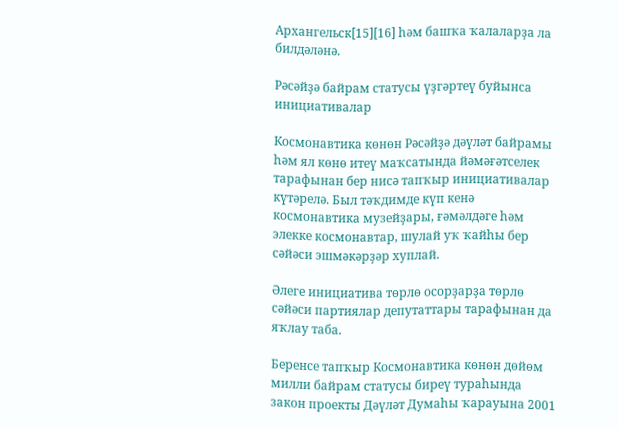Архангельск[15][16] һәм башҡа ҡалаларҙа ла билдәләнә.

Рәсәйҙә байрам статусы үҙгәртеү буйынса инициативалар

Космонавтика көнөн Рәсәйҙә дәүләт байрамы һәм ял көнө итеү маҡсатында йәмәғәтселек тарафынан бер нисә тапҡыр инициативалар күтәрелә. Был тәҡдимде күп кенә космонавтика музейҙары, ғәмәлдәге һәм элекке космонавтар, шулай уҡ ҡайһы бер сәйәси эшмәкәрҙәр хуплай.

Әлеге инициатива төрлө осорҙарҙа төрлө сәйәси партиялар депутаттары тарафынан да яҡлау таба.

Беренсе тапҡыр Космонавтика көнөн дөйөм милли байрам статусы биреү тураһында закон проекты Дәүләт Думаһы ҡарауына 2001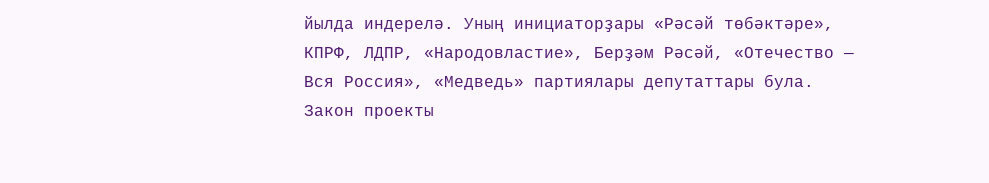йылда индерелә. Уның инициаторҙары «Рәсәй төбәктәре», КПРФ, ЛДПР, «Народовластие», Берҙәм Рәсәй, «Отечество — Вся Россия», «Медведь» партиялары депутаттары була. Закон проекты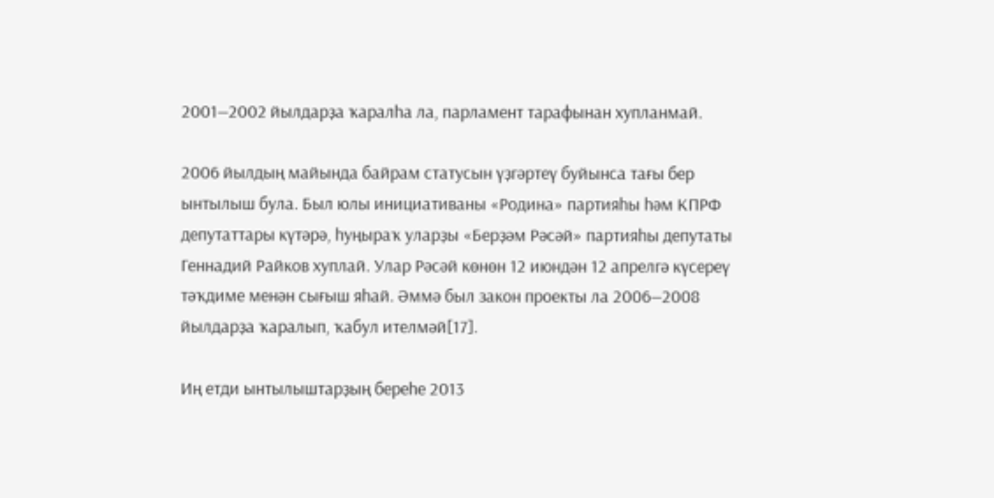2001—2002 йылдарҙа ҡаралһа ла, парламент тарафынан хупланмай.

2006 йылдың майында байрам статусын үҙгәртеү буйынса тағы бер ынтылыш була. Был юлы инициативаны «Родина» партияһы һәм КПРФ депутаттары күтәрә, һуңыраҡ уларҙы «Берҙәм Рәсәй» партияһы депутаты Геннадий Райков хуплай. Улар Рәсәй көнөн 12 июндән 12 апрелгә күсереү тәҡдиме менән сығыш яһай. Әммә был закон проекты ла 2006—2008 йылдарҙа ҡаралып, ҡабул ителмәй[17].

Иң етди ынтылыштарҙың береһе 2013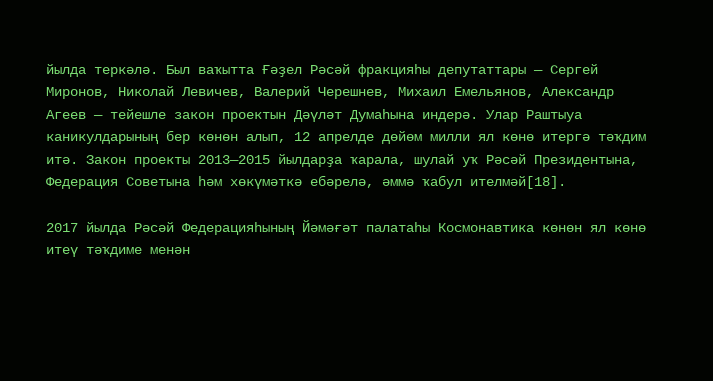йылда теркәлә. Был ваҡытта Ғәҙел Рәсәй фракцияһы депутаттары — Сергей Миронов, Николай Левичев, Валерий Черешнев, Михаил Емельянов, Александр Агеев — тейешле закон проектын Дәүләт Думаһына индерә. Улар Раштыуа каникулдарының бер көнөн алып, 12 апрелде дөйөм милли ял көнө итергә тәҡдим итә. Закон проекты 2013—2015 йылдарҙа ҡарала, шулай уҡ Рәсәй Президентына, Федерация Советына һәм хөкүмәткә ебәрелә, әммә ҡабул ителмәй[18].

2017 йылда Рәсәй Федерацияһының Йәмәғәт палатаһы Космонавтика көнөн ял көнө итеү тәҡдиме менән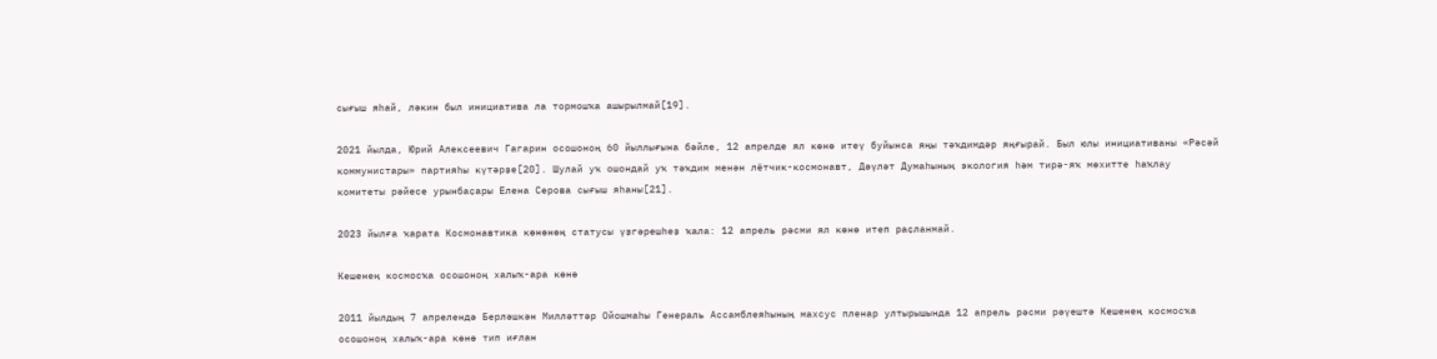сығыш яһай, ләкин был инициатива ла тормошҡа ашырылмай[19].

2021 йылда, Юрий Алексеевич Гагарин осошоноң 60 йыллығына бәйле, 12 апрелде ял көнө итеү буйынса яңы тәҡдимдәр яңғырай. Был юлы инициативаны «Рәсәй коммунистары» партияһы күтәрҙе[20]. Шулай уҡ ошондай уҡ тәҡдим менән лётчик-космонавт, Дәүләт Думаһының экология һәм тирә-яҡ мөхитте һаҡлау комитеты рәйесе урынбаҫары Елена Серова сығыш яһаны[21].

2023 йылға ҡарата Космонавтика көнөнөң статусы үҙгәрешһеҙ ҡала: 12 апрель рәсми ял көнө итеп раҫланмай.

Кешенең космосҡа осошоноң халыҡ-ара көнө

2011 йылдың 7 апрелендә Берләшкән Милләттәр Ойошмаһы Генераль Ассамблеяһының махсус пленар ултырышында 12 апрель рәсми рәүештә Кешенең космосҡа осошоноң халыҡ-ара көнө тип иғлан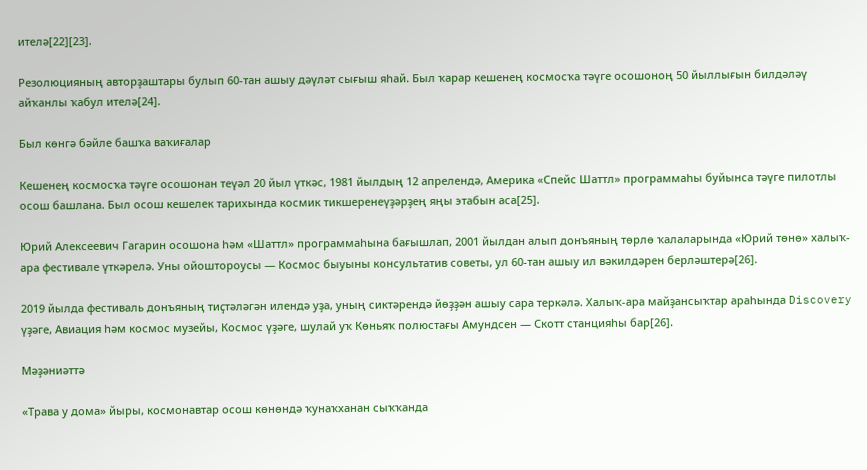ителә[22][23].

Резолюцияның авторҙаштары булып 60-тан ашыу дәүләт сығыш яһай. Был ҡарар кешенең космосҡа тәүге осошоноң 50 йыллығын билдәләү айҡанлы ҡабул ителә[24].

Был көнгә бәйле башҡа ваҡиғалар

Кешенең космосҡа тәүге осошонан теүәл 20 йыл үткәс, 1981 йылдың 12 апрелендә, Америка «Спейс Шаттл» программаһы буйынса тәүге пилотлы осош башлана. Был осош кешелек тарихында космик тикшеренеүҙәрҙең яңы этабын аса[25].

Юрий Алексеевич Гагарин осошона һәм «Шаттл» программаһына бағышлап, 2001 йылдан алып донъяның төрлө ҡалаларында «Юрий төнө» халыҡ-ара фестивале үткәрелә. Уны ойоштороусы — Космос быуыны консультатив советы, ул 60-тан ашыу ил вәкилдәрен берләштерә[26].

2019 йылда фестиваль донъяның тиҫтәләгән илендә уҙа, уның сиктәрендә йөҙҙән ашыу сара теркәлә. Халыҡ-ара майҙансыҡтар араһында Discovery үҙәге, Авиация һәм космос музейы, Космос үҙәге, шулай уҡ Көньяҡ полюстағы Амундсен — Скотт станцияһы бар[26].

Мәҙәниәттә

«Трава у дома» йыры, космонавтар осош көнөндә ҡунаҡханан сыҡҡанда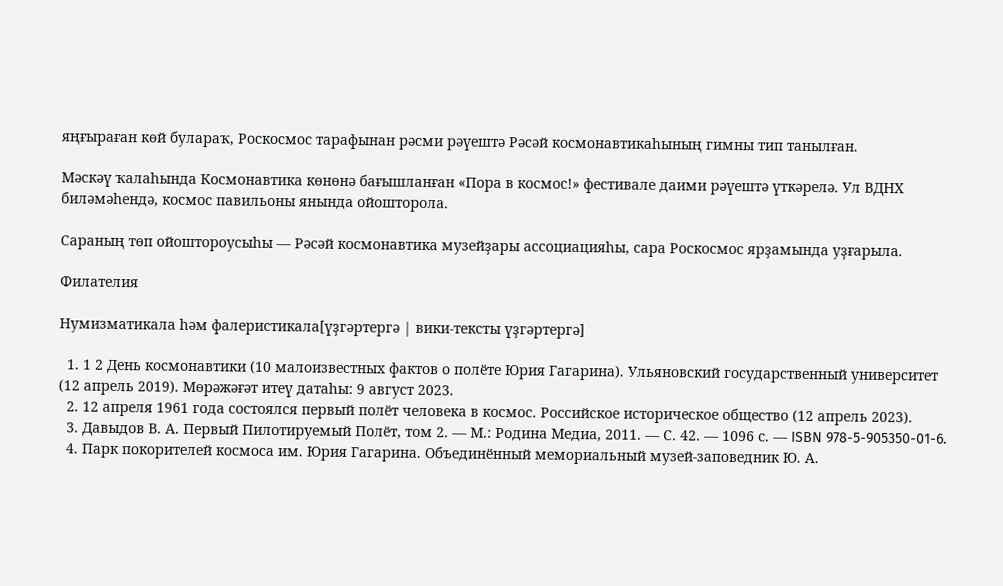яңғыраған көй булараҡ, Роскосмос тарафынан рәсми рәүештә Рәсәй космонавтикаһының гимны тип танылған.

Мәскәү ҡалаһында Космонавтика көнөнә бағышланған «Пора в космос!» фестивале даими рәүештә үткәрелә. Ул ВДНХ биләмәһендә, космос павильоны янында ойошторола.

Сараның төп ойоштороусыһы — Рәсәй космонавтика музейҙары ассоциацияһы, сара Роскосмос ярҙамында уҙғарыла.

Филателия

Нумизматикала һәм фалеристикала[үҙгәртергә | вики-тексты үҙгәртергә]

  1. 1 2 День космонавтики (10 малоизвестных фактов о полёте Юрия Гагарина). Ульяновский государственный университет (12 апрель 2019). Мөрәжәғәт итеү датаһы: 9 август 2023.
  2. 12 апреля 1961 года состоялся первый полёт человека в космос. Российское историческое общество (12 апрель 2023).
  3. Давыдов В. А. Первый Пилотируемый Полёт, том 2. — М.: Родина Медиа, 2011. — С. 42. — 1096 с. — ISBN 978-5-905350-01-6.
  4. Парк покорителей космоса им. Юрия Гагарина. Объединённый мемориальный музей-заповедник Ю. А.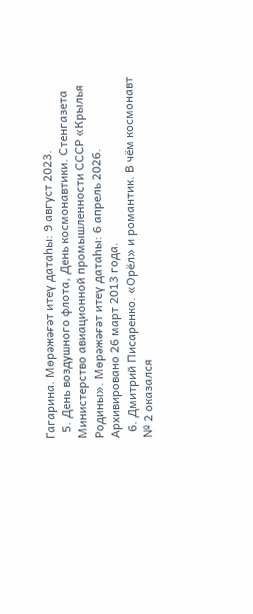Гагарина. Мөрәжәғәт итеү датаһы: 9 август 2023.
  5. День воздушного флота, День космонавтики. Стенгазета Министерство авиационной промышленности СССР «Крылья Родины». Мөрәжәғәт итеү датаһы: 6 апрель 2026. Архивировано 26 март 2013 года.
  6. Дмитрий Писаренко. «Орёл» и романтик. В чём космонавт № 2 оказался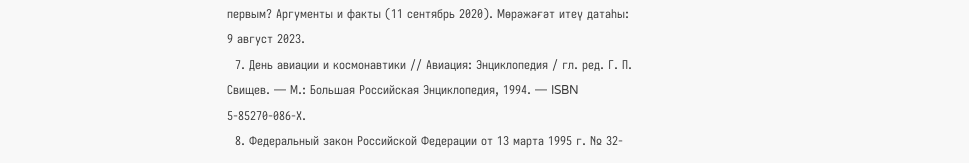первым? Аргументы и факты (11 сентябрь 2020). Мөрәжәғәт итеү датаһы: 9 август 2023.
  7. День авиации и космонавтики // Авиация: Энциклопедия / гл. ред. Г. П. Свищев. — М.: Большая Российская Энциклопедия, 1994. — ISBN 5-85270-086-Х.
  8. Федеральный закон Российской Федерации от 13 марта 1995 г. № 32-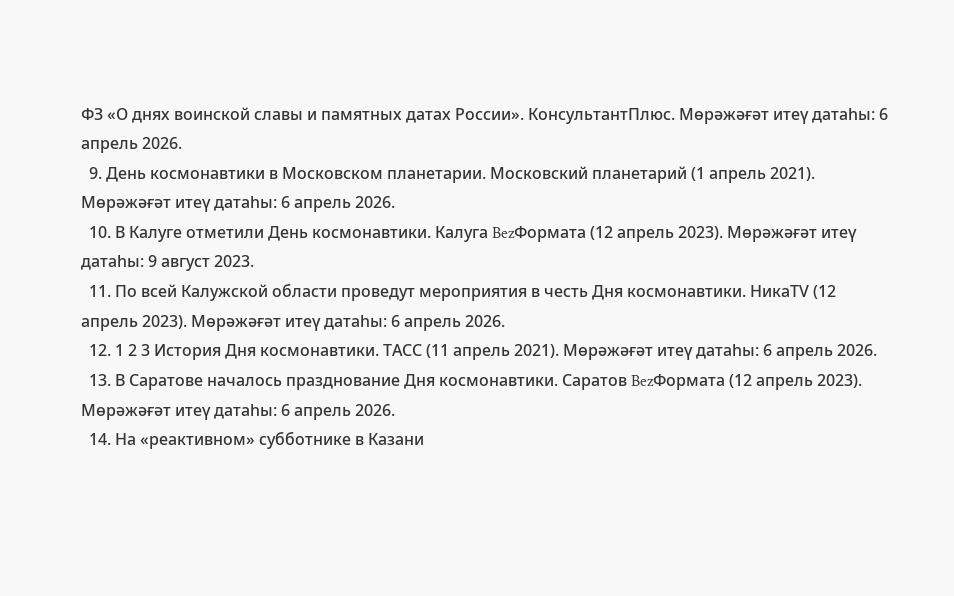ФЗ «О днях воинской славы и памятных датах России». КонсультантПлюс. Мөрәжәғәт итеү датаһы: 6 апрель 2026.
  9. День космонавтики в Московском планетарии. Московский планетарий (1 апрель 2021). Мөрәжәғәт итеү датаһы: 6 апрель 2026.
  10. В Калуге отметили День космонавтики. Калуга BezФормата (12 апрель 2023). Мөрәжәғәт итеү датаһы: 9 август 2023.
  11. По всей Калужской области проведут мероприятия в честь Дня космонавтики. НикаTV (12 апрель 2023). Мөрәжәғәт итеү датаһы: 6 апрель 2026.
  12. 1 2 3 История Дня космонавтики. ТАСС (11 апрель 2021). Мөрәжәғәт итеү датаһы: 6 апрель 2026.
  13. В Саратове началось празднование Дня космонавтики. Саратов BezФормата (12 апрель 2023). Мөрәжәғәт итеү датаһы: 6 апрель 2026.
  14. На «реактивном» субботнике в Казани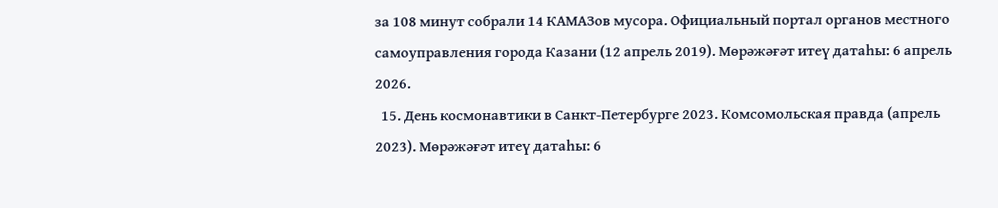за 108 минут собрали 14 КАМАЗов мусора. Официальный портал органов местного самоуправления города Казани (12 апрель 2019). Мөрәжәғәт итеү датаһы: 6 апрель 2026.
  15. День космонавтики в Санкт-Петербурге 2023. Комсомольская правда (апрель 2023). Мөрәжәғәт итеү датаһы: 6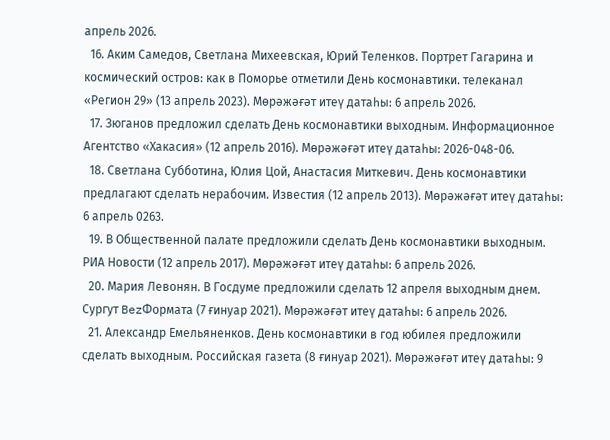апрель 2026.
  16. Аким Самедов, Светлана Михеевская, Юрий Теленков. Портрет Гагарина и космический остров: как в Поморье отметили День космонавтики. телеканал «Регион 29» (13 апрель 2023). Мөрәжәғәт итеү датаһы: 6 апрель 2026.
  17. Зюганов предложил сделать День космонавтики выходным. Информационное Агентство «Хакасия» (12 апрель 2016). Мөрәжәғәт итеү датаһы: 2026-048-06.
  18. Светлана Субботина, Юлия Цой, Анастасия Миткевич. День космонавтики предлагают сделать нерабочим. Известия (12 апрель 2013). Мөрәжәғәт итеү датаһы: 6 апрель 0263.
  19. В Общественной палате предложили сделать День космонавтики выходным. РИА Новости (12 апрель 2017). Мөрәжәғәт итеү датаһы: 6 апрель 2026.
  20. Мария Левонян. В Госдуме предложили сделать 12 апреля выходным днем. Сургут BezФормата (7 ғинуар 2021). Мөрәжәғәт итеү датаһы: 6 апрель 2026.
  21. Александр Емельяненков. День космонавтики в год юбилея предложили сделать выходным. Российская газета (8 ғинуар 2021). Мөрәжәғәт итеү датаһы: 9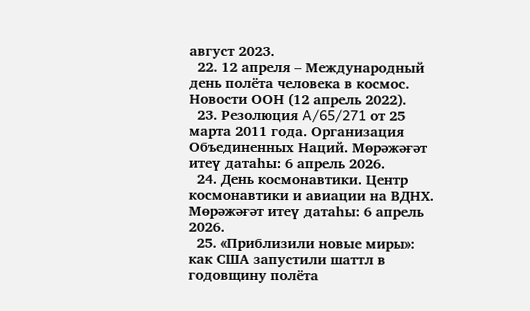август 2023.
  22. 12 апреля – Международный день полёта человека в космос. Новости ООН (12 апрель 2022).
  23. Резолюция A/65/271 от 25 марта 2011 года. Организация Объединенных Наций. Мөрәжәғәт итеү датаһы: 6 апрель 2026.
  24. День космонавтики. Центр космонавтики и авиации на ВДНХ. Мөрәжәғәт итеү датаһы: 6 апрель 2026.
  25. «Приблизили новые миры»: как США запустили шаттл в годовщину полёта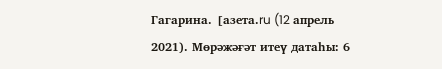Гагарина. [азета.ru (12 апрель 2021). Мөрәжәғәт итеү датаһы: 6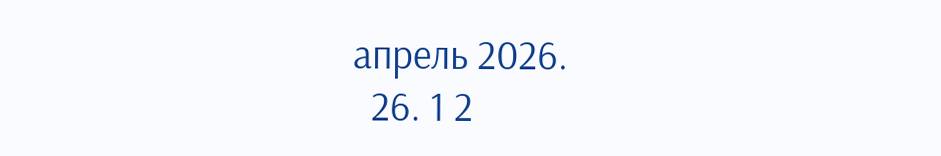апрель 2026.
  26. 1 2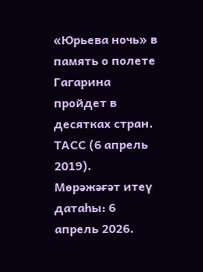«Юрьева ночь» в память о полете Гагарина пройдет в десятках стран. ТАСС (6 апрель 2019). Мөрәжәғәт итеү датаһы: 6 апрель 2026.